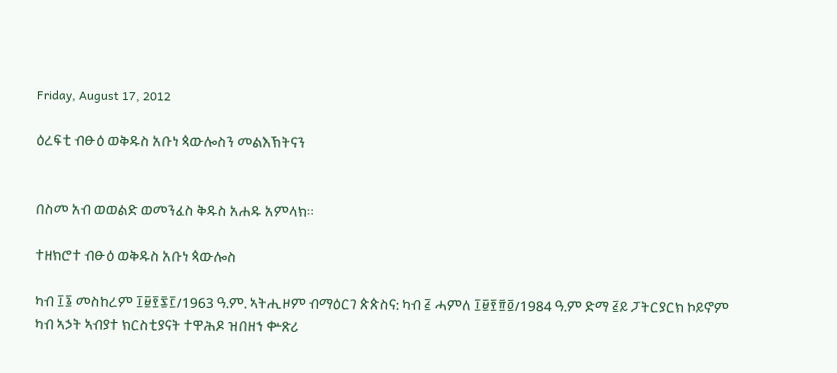Friday, August 17, 2012

ዕረፍቲ ብፁዕ ወቅዱስ አቡነ ጳውሎስን መልእኽትናን


በስመ አብ ወወልድ ወመንፈስ ቅዱስ አሐዱ አምላክ።

ተዘክሮተ ብፁዕ ወቅዱስ አቡነ ጳውሎስ

ካብ ፲፮ መስከረም ፲፱፻፷፫/1963 ዓ.ም. ኣትሒዞም ብማዕርገ ጵጵስና: ካብ ፭ ሓምለ ፲፱፻፹፬/1984 ዓ.ም ድማ ፭ይ ፓትርያርክ ኮይኖም ካብ ኣኃት ኣብያተ ክርስቲያናት ተዋሕዶ ዝበዘኀ ቍጽሪ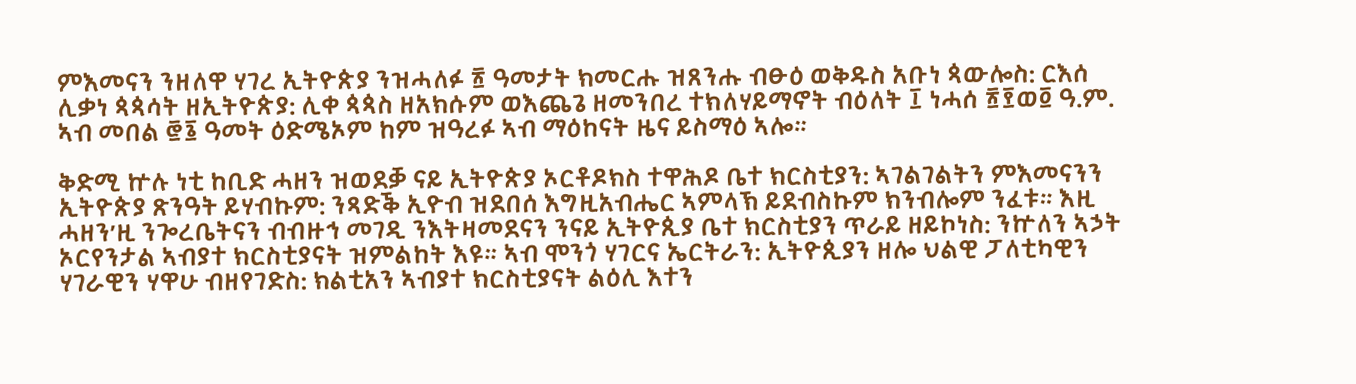ምእመናን ንዘለዋ ሃገረ ኢትዮጵያ ንዝሓለፉ ፳ ዓመታት ክመርሑ ዝጸንሑ ብፁዕ ወቅዱስ አቡነ ጳውሎስ: ርእሰ ሊቃነ ጳጳሳት ዘኢትዮጵያ: ሊቀ ጳጳስ ዘአክሱም ወእጨጌ ዘመንበረ ተክለሃይማኖት ብዕለት ፲ ነሓሰ ፳፻ወ፬ ዓ.ም. ኣብ መበል ፸፮ ዓመት ዕድሜኦም ከም ዝዓረፉ ኣብ ማዕከናት ዜና ይስማዕ ኣሎ።

ቅድሚ ኵሉ ነቲ ከቢድ ሓዘን ዝወደቓ ናይ ኢትዮጵያ ኦርቶዶክስ ተዋሕዶ ቤተ ክርስቲያን: ኣገልገልትን ምእመናንን ኢትዮጵያ ጽንዓት ይሃብኩም: ንጻድቕ ኢዮብ ዝደበሰ እግዚአብሔር ኣምላኽ ይደብስኩም ክንብሎም ንፈቱ። እዚ ሓዘን’ዚ ንጐረቤትናን ብብዙኅ መገዲ ንእትዛመደናን ንናይ ኢትዮጲያ ቤተ ክርስቲያን ጥራይ ዘይኮነስ: ንኵለን ኣኃት ኦርየንታል ኣብያተ ክርስቲያናት ዝምልከት እዩ። ኣብ ሞንጎ ሃገርና ኤርትራን: ኢትዮጲያን ዘሎ ህልዊ ፓለቲካዊን ሃገራዊን ሃዋሁ ብዘየገድስ: ክልቲአን ኣብያተ ክርስቲያናት ልዕሊ እተን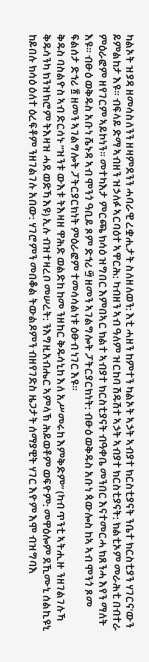ካልኦት ዝያዳ ዘመሳስለንን ዘዛምደንን ሓባራዊ ረቋሒታት ስለዘለወን: እቲ ሓዘን ከምተን ካልኦት ኣኃት ኣብያተ ክርስቲያናት ንቤተ ክርስቲያን ሃገርና’ውን ይምልከታ እዩ። ብፍላይ ድማ ኣብዘን ዝኃለፉ ኣርባዕተ ኣዋርሕ: ካብዘን ኣብ ዓለም ዝርከባ ሽዱሽተ ኣኃት ኣብያተ ክርስቲያናት: ክልቲኦም መራሕቲ በብተራ ምዕራፎም ዘየገርም ኣይኮነን። መተካእታ ምርጫ ክሳዕ ዝግበር እምበኣር ክልተ ኣብያተ ክርስቲያናት ብዓቀቤ መንበር እናተመርሓ ክጸንሓ እየን ማለት እዩ። ብፁዕ ወቅዱስ አቡነ ሼኑዳ ኣብ ሞንጎ ዓቢይ ጾም ድኅሪ ፵ ዘመን ኣገልግሎት ፓትርያርክነት: ብፁዕ ወቅዱስ አቡነ ጳውሎስ ከኣ ኣብ ሞንጎ ጾመ ፍልሰታ ድኅሪ ፳ ዘመን ኣገልግሎት ፓትርያርክነት ምዕራፎም ተመሳሳልነቱ ዕፁብ ነገር እዩ።
ቅዱስ ባስልዮስ ኣብ ድርሳኑ “ዝንቱ ውእቱ ትእዛዘ ዋሕድ ወልድከ ከመ ንዘከር ቅዱሳኒከ እለ አሥመሩከ እምቅድም” (ካብ ጥንቲ ኣትሒዙ ንዘገልገሉኻ ቅዱሳንካ ክንዝክሮም ትእዛዝ ሓደ ወድኻ እዩ) ኢሉ ብዝተዛረቦ መሠረት: ንእግዚአብሔር ኣምላኽ ሕይወቶም ወፍዮም: መዋዕሎም ደኺሙኒ ሰልኪዩኒ ከይበሉ ክሳዕ ዕለተ ዕረፍቶም ንዘገልገሉ አበው: ሃገሮምን መበቆል ትውልዶምን ብዘየገድስ ዜጋታት ሰማያዊት ሃገር እዮም እሞ ብዝግባእ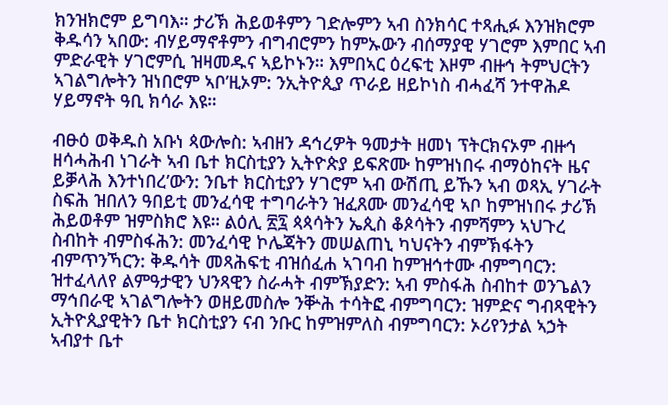ክንዝክሮም ይግባእ። ታሪኽ ሕይወቶምን ገድሎምን ኣብ ስንክሳር ተጻሒፉ እንዝክሮም ቅዱሳን ኣበው: ብሃይማኖቶምን ብግብሮምን ከምኡውን ብሰማያዊ ሃገሮም እምበር ኣብ ምድራዊት ሃገሮምሲ ዝዛመዱና ኣይኮኑን። እምበኣር ዕረፍቲ እዞም ብዙኅ ትምህርትን ኣገልግሎትን ዝነበሮም ኣቦ’ዚኦም: ንኢትዮጲያ ጥራይ ዘይኮነስ ብሓፈሻ ንተዋሕዶ ሃይማኖት ዓቢ ክሳራ እዩ።

ብፁዕ ወቅዱስ አቡነ ጳውሎስ: ኣብዘን ዳኅረዎት ዓመታት ዘመነ ፕትርክናኦም ብዙኅ ዘሳሓሕብ ነገራት ኣብ ቤተ ክርስቲያን ኢትዮጵያ ይፍጽሙ ከምዝነበሩ ብማዕከናት ዜና ይቓላሕ እንተነበረ’ውን: ንቤተ ክርስቲያን ሃገሮም ኣብ ውሽጢ ይኹን ኣብ ወጻኢ ሃገራት ስፍሕ ዝበለን ዓበይቲ መንፈሳዊ ተግባራትን ዝፈጸሙ መንፈሳዊ ኣቦ ከምዝነበሩ ታሪኽ ሕይወቶም ዝምስክሮ እዩ። ልዕሊ ፳፯ ጳጳሳትን ኤጲስ ቆጶሳትን ብምሻምን ኣህጉረ ስብከት ብምስፋሕን: መንፈሳዊ ኮሌጃትን መሠልጠኒ ካህናትን ብምኽፋትን ብምጥንኻርን: ቅዱሳት መጻሕፍቲ ብዝሰፈሐ ኣገባብ ከምዝኅተሙ ብምግባርን: ዝተፈላለየ ልምዓታዊን ህንጻዊን ስራሓት ብምኽያድን: ኣብ ምስፋሕ ስብከተ ወንጌልን ማኅበራዊ ኣገልግሎትን ወዘይመስሎ ንቝሕ ተሳትፎ ብምግባርን: ዝምድና ግብጻዊትን ኢትዮጲያዊትን ቤተ ክርስቲያን ናብ ንቡር ከምዝምለስ ብምግባርን: ኦሪየንታል ኣኃት ኣብያተ ቤተ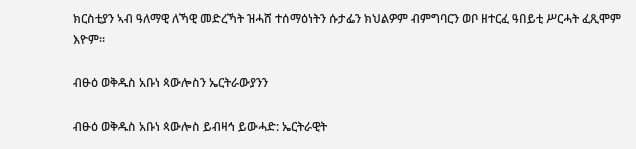ክርስቲያን ኣብ ዓለማዊ ለኻዊ መድረኻት ዝሓሸ ተሰማዕነትን ሱታፌን ክህልዎም ብምግባርን ወቦ ዘተርፈ ዓበይቲ ሥርሓት ፈጺሞም እዮም።

ብፁዕ ወቅዱስ አቡነ ጳውሎስን ኤርትራውያንን

ብፁዕ ወቅዱስ አቡነ ጳውሎስ ይብዛኅ ይውሓድ: ኤርትራዊት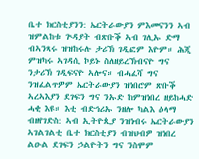ቤተ ክርስቲያንን: ኤርትራውያን ምእመናንን ኣብ ዝምልከቱ ጕዳያት ብጽቡቕ ኣብ ገሊኡ ድማ ብኣንጻሩ ዝዝከሩሉ ታሪኽ ገዲፎም እዮም። ሕጂ ምዝካሩ ኣገዳሲ ኮይኑ ስለዘይረኽብናዮ ግና ንታሪኽ ገዲፍናዮ ኣሎና። ብሓፈሻ ግና ንዝፈልጥዎም ኤርትራውያን ዝነበሮም ጽቡቕ ኣረኣእያን ደገፍን ግና ንኡድ ከምዝነበረ ዘይከሓድ ሓቂ እዩ። እቲ ብድኅሪኡ ንዘሎ ካልእ ዕላማ ብዘየገድስ: ኣብ ኢትዮጲያ ንዝነብሩ ኤርትራውያን ኣገልገልቲ ቤተ ክርስቲያን ብዝህብዎ ዝነበረ ልዑል ደገፍን ኃልዮትን ግና ንስሞም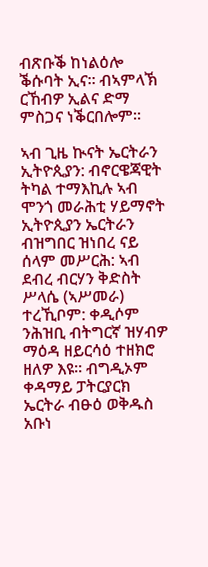ብጽቡቕ ከነልዕሎ ቕሱባት ኢና። ብኣምላኽ ርኸብዎ ኢልና ድማ ምስጋና ነቕርበሎም።

ኣብ ጊዜ ኲናት ኤርትራን ኢትዮጲያን: ብኖርዌጃዊት ትካል ተማእኪሉ ኣብ ሞንጎ መራሕቲ ሃይማኖት ኢትዮጲያን ኤርትራን ብዝግበር ዝነበረ ናይ ሰላም መሥርሕ: ኣብ ደብረ ብርሃን ቅድስት ሥላሴ (ኣሥመራ) ተረኺቦም: ቀዲሶም ንሕዝቢ ብትግርኛ ዝሃብዎ ማዕዳ ዘይርሳዕ ተዘክሮ ዘለዎ እዩ። ብግዲኦም ቀዳማይ ፓትርያርክ ኤርትራ ብፁዕ ወቅዱስ አቡነ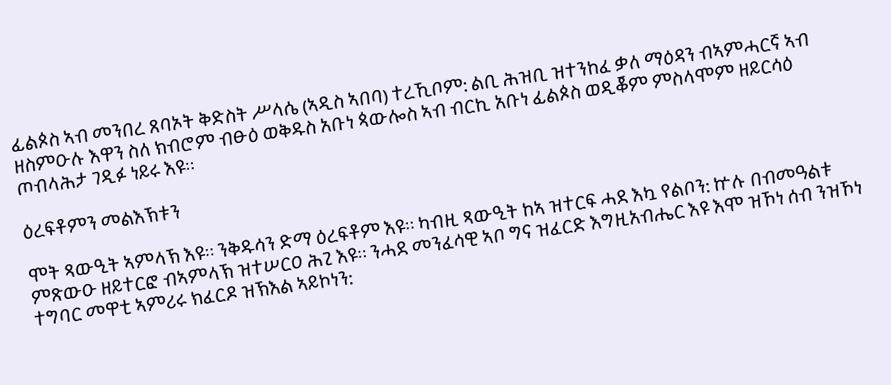ፊልጶስ ኣብ መንበረ ጸባኦት ቅድስት ሥላሴ (ኣዲስ ኣበባ) ተረኺቦም: ልቢ ሕዝቢ ዝተንከፈ ቃለ ማዕዳን ብኣምሓርኛ ኣብ ዘስምዑሉ እዋን ስለ ክብሮም ብፁዕ ወቅዱስ አቡነ ጳውሎስ ኣብ ብርኪ አቡነ ፊልጶስ ወዲቖም ምስላሞም ዘይርሳዕ ጦብላሕታ ገዲፉ ነይሩ እዩ።

ዕረፍቶምን መልእኽቱን

ሞት ጻውዒት ኣምላኽ እዩ። ንቅዱሳን ድማ ዕረፍቶም እዩ። ካብዚ ጻውዒት ከኣ ዝተርፍ ሓደ እኳ የልቦን: ኵሉ በብመዓልቱ ምጽውዑ ዘይተርፎ ብኣምላኽ ዝተሠርዐ ሕጊ እዩ። ንሓደ መንፈሳዊ ኣቦ ግና ዝፈርድ እግዚአብሔር እዩ እሞ ዝኾነ ሰብ ንዝኾነ ተግባር መዋቲ ኣምሪሩ ክፈርዶ ዝኽእል ኣይኮነን: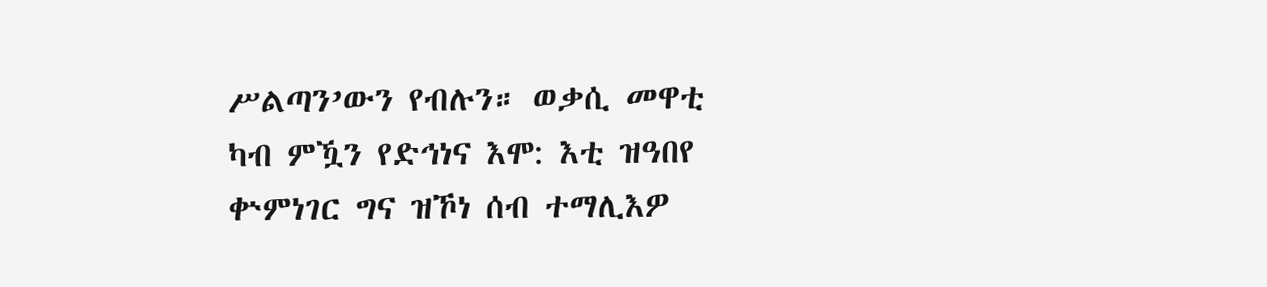ሥልጣን’ውን የብሉን። ወቃሲ መዋቲ ካብ ምዃን የድኅነና እሞ: እቲ ዝዓበየ ቍምነገር ግና ዝኾነ ሰብ ተማሊእዎ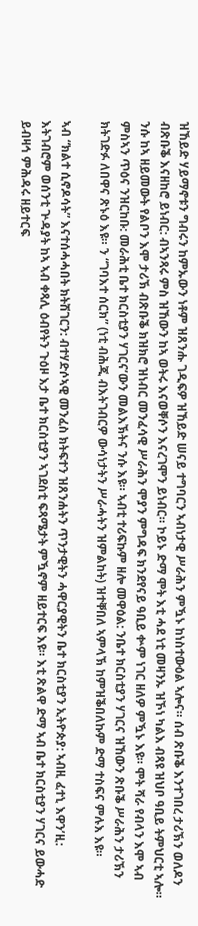ዝኸይድ ሃይማኖቱን ግብሩን ከምኡውን ነቶም ዝጸንሑ ገዲፍዎ ዝኸይድ ሠናይ ተግባርን ኣብነታዊ ሥራሕን ምዃኑ ከነስተውዕል ኣሎና። ሰብ ጽቡቕ እንተገበረ ታሪኽን ወለዶን ብጽቡቕ እናዘከሮ ይነብር: ብኣንጻሩ ምስ ዝኸውን ከኣ ወትሩ እናወቐሶን እናረገሞን ይነብር። ኮይኑ ድማ ሞት እቲ ሓደ ነቲ መዛንኡ ዝኾነ ካልእ ብጻዩ ዝህቦ ዓቢይ ትምህርቲ ኣሎ። ንሱ ከኣ ዘይመውት የልቦን እሞ ታሪኽ ብጽቡቕ ክዝክሮ ዝነብር መንፈሳዊ ሥራሕን ሞያን ምግዳፍ ክንደየናይ ዓቢይ ቍም ነገር ዘለዎ ምዃኑ እዩ። ሞት ሻራ የብላን እሞ ኣብ ምስኣን ጥዕና ንዝርከቡ: መራሕቲ ቤተ ክርስቲያን ሃገርና’ውን መልእኽትና ንሱ እዩ። ኣብቲ ተሪፍኩም ዘሎ መዋዕል: ንቤተ ክርስቲያን ሃገርና ዝኸውን ጽቡቕ ሥራሕን ታሪኽን ክትገድፉ ለበዋና ጽኑዕ እዩ። ን “ገባእተ ሰርክ” (ነቲ ብሕጂ ብእትገብርዎ ውሳነታትን ሥራሓትን ዝምልከት) ዝተቐበለ ኣምላኽ ከምዝቕበለኩም ድማ ተስፍና ምሉእ እዩ።

ኣብ “ክልተ ሲኖዶሳት” እናተሰሓሓበት ክትሽገርን: ብተሃድሶኣዊ መንፈስ ክትፍተን ዝጸንሐትን ጥንታዊትን ሓዋርያዊትን ቤተ ክርስቲያን ኢትዮጵያ: ኣብዚ ፈተኒ እዋን’ዚ: እትገብሮም ወሰንቲ ጕዳያት ከኣ ኣብ ቀጻሊ ዕብየትን ጉዕዞ እታ ቤተ ክርስቲያን ኣገደስቲ ፍጻሜታት ምዃኖም ዘይተርፍ እዩ። እቲ ጽልዋ ድማ ኣብ ቤተ ክርስቲያን ሃገርና ይውሓድ ይብዛኅ ምሕዳሩ ዘይተርፍ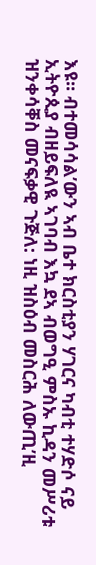እዩ። ብተመሳሳል’ውን ኣብ ቤተ ክርስቲያን ሃገርና ካብቲ ተሃድሶ ናይ ኢትዮጲያ ብዘይፍለዪ ኣገባብ እኳ ደኣ ብወግዒ ምስኡ ኪዳን መሥሪቱ ዝንቀሳቐስ መናፍቃዊ ጉጅለ: ነዚ ዝስዕብ መስርሕ ለውጢ’ዚ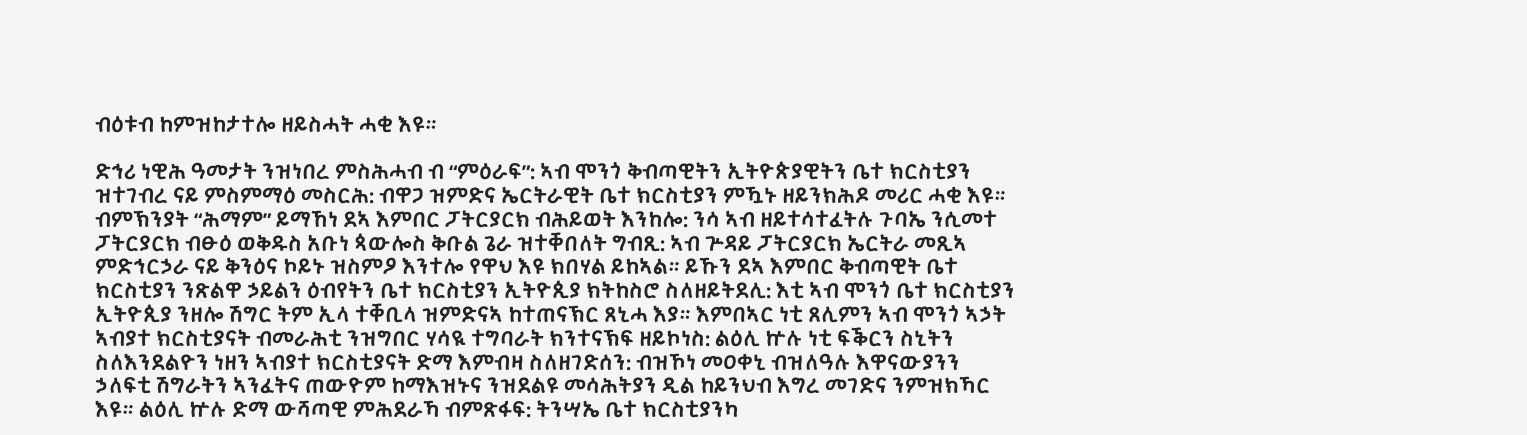ብዕቱብ ከምዝከታተሎ ዘይስሓት ሓቂ እዩ።

ድኅሪ ነዊሕ ዓመታት ንዝነበረ ምስሕሓብ ብ “ምዕራፍ”: ኣብ ሞንጎ ቅብጣዊትን ኢትዮጵያዊትን ቤተ ክርስቲያን ዝተገብረ ናይ ምስምማዕ መስርሕ: ብዋጋ ዝምድና ኤርትራዊት ቤተ ክርስቲያን ምዃኑ ዘይንክሕዶ መሪር ሓቂ እዩ። ብምኽንያት “ሕማም” ይማኸነ ደኣ እምበር ፓትርያርክ ብሕይወት እንከሎ: ንሳ ኣብ ዘይተሳተፈትሉ ጉባኤ ንሲመተ ፓትርያርክ ብፁዕ ወቅዱስ አቡነ ጳውሎስ ቅቡል ጌራ ዝተቐበለት ግብጺ: ኣብ ጕዳይ ፓትርያርክ ኤርትራ መጺኣ ምድኅርኃራ ናይ ቅንዕና ኮይኑ ዝስምዖ እንተሎ የዋህ እዩ ክበሃል ይከኣል። ይኹን ደኣ እምበር ቅብጣዊት ቤተ ክርስቲያን ንጽልዋ ኃይልን ዕብየትን ቤተ ክርስቲያን ኢትዮጲያ ክትከስሮ ስለዘይትደሊ: እቲ ኣብ ሞንጎ ቤተ ክርስቲያን ኢትዮጲያ ንዘሎ ሽግር ትም ኢላ ተቐቢላ ዝምድናኣ ከተጠናኽር ጸኒሓ እያ። እምበኣር ነቲ ጸሊምን ኣብ ሞንጎ ኣኃት ኣብያተ ክርስቲያናት ብመራሕቲ ንዝግበር ሃሳዪ ተግባራት ክንተናኽፍ ዘይኮነስ: ልዕሊ ኵሉ ነቲ ፍቕርን ስኒትን ስለእንደልዮን ነዘን ኣብያተ ክርስቲያናት ድማ እምብዛ ስለዘገድሰን: ብዝኾነ መዐቀኒ ብዝለዓሉ እዋናውያንን ኃለፍቲ ሽግራትን ኣንፈትና ጠውዮም ከማእዝኑና ንዝደልዩ መሳሕትያን ዲል ከይንህብ እግረ መገድና ንምዝክኻር እዩ። ልዕሊ ኵሉ ድማ ውሻጣዊ ምሕደራኻ ብምጽፋፍ: ትንሣኤ ቤተ ክርስቲያንካ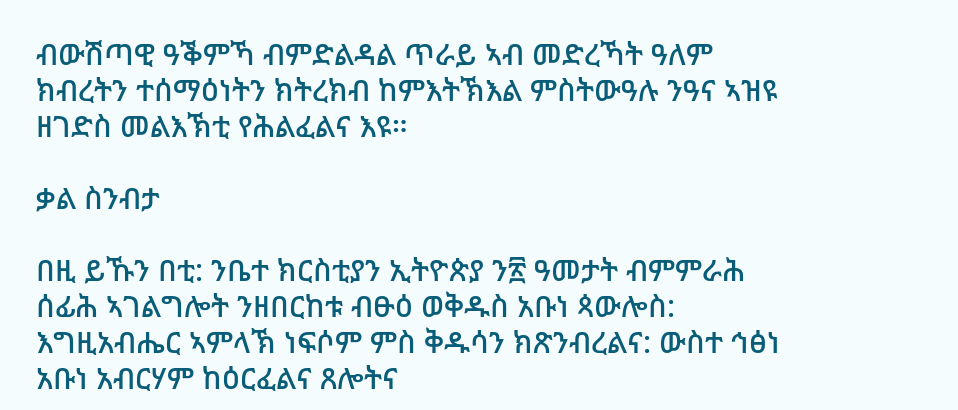ብውሽጣዊ ዓቕምኻ ብምድልዳል ጥራይ ኣብ መድረኻት ዓለም ክብረትን ተሰማዕነትን ክትረክብ ከምእትኽእል ምስትውዓሉ ንዓና ኣዝዩ ዘገድስ መልእኽቲ የሕልፈልና እዩ።

ቃል ስንብታ

በዚ ይኹን በቲ: ንቤተ ክርስቲያን ኢትዮጵያ ን፳ ዓመታት ብምምራሕ ሰፊሕ ኣገልግሎት ንዘበርከቱ ብፁዕ ወቅዱስ አቡነ ጳውሎስ: እግዚአብሔር ኣምላኽ ነፍሶም ምስ ቅዱሳን ክጽንብረልና: ውስተ ኅፅነ አቡነ አብርሃም ከዕርፈልና ጸሎትና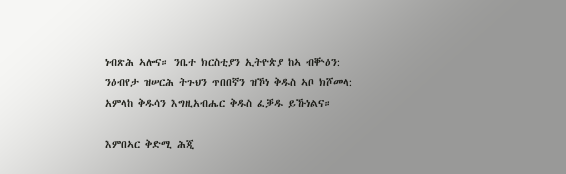ነብጽሕ ኣሎና። ንቤተ ክርስቲያን ኢትዮጵያ ከኣ ብቝዕን: ንዕብየታ ዝሠርሕ ትጉህን ጥበበኛን ዝኾነ ቅዱስ ኣቦ ክሾመላ: አምላከ ቅዱሳን እግዚአብሔር ቅዱስ ፈቓዱ ይኹነልና።

እምበኣር ቅድሚ ሕጂ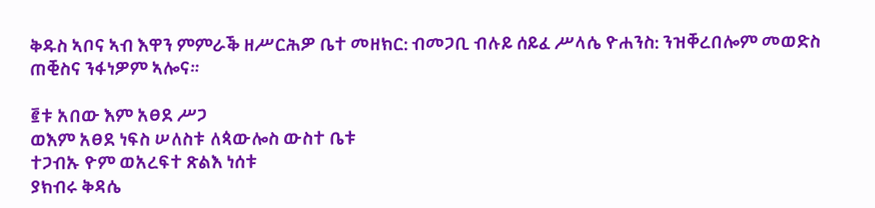ቅዱስ ኣቦና ኣብ እዋን ምምራቕ ዘሥርሕዎ ቤተ መዘክር: ብመጋቢ ብሉይ ሰይፈ ሥላሴ ዮሐንስ: ንዝቐረበሎም መወድስ ጠቒስና ንፋነዎም ኣሎና።

፪ቱ አበው እም አፀደ ሥጋ
ወእም አፀደ ነፍስ ሠለስቱ ለጳውሎስ ውስተ ቤቱ
ተጋብኡ ዮም ወአረፍተ ጽልእ ነሰቱ
ያክብሩ ቅዳሴ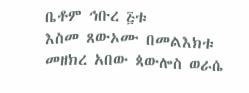ቤቶም ኅቡረ ፭ቱ
እስመ ጸውኦሙ በመልእክቱ
መዘክረ አበው ጳውሎስ ወራሴ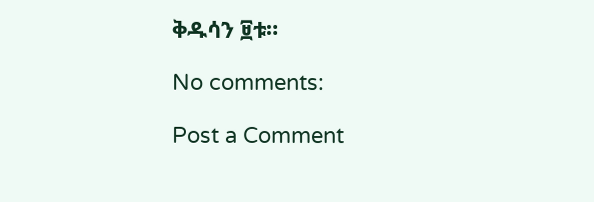ቅዱሳን ፱ቱ።

No comments:

Post a Comment